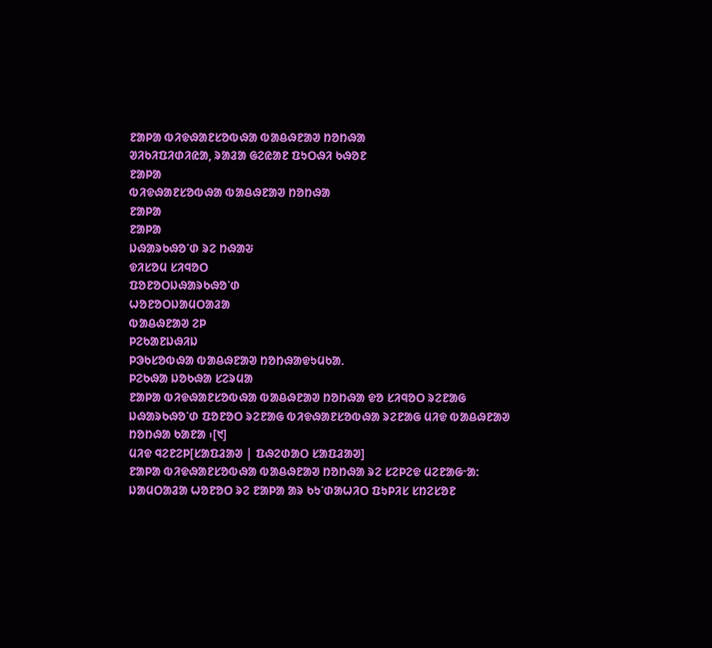ᱱᱟᱞᱟ ᱵᱤᱫᱷᱟᱱᱥᱚᱵᱷᱟ ᱵᱟᱪᱷᱱᱟᱣ ᱴᱚᱴᱷᱟ
ᱣᱤᱠᱤᱯᱤᱰᱤᱭᱟ, ᱨᱟᱲᱟ ᱜᱮᱭᱟᱱ ᱯᱩᱛᱷᱤ ᱠᱷᱚᱱ
ᱱᱟᱞᱟ
ᱵᱤᱫᱷᱟᱱᱥᱚᱵᱷᱟ ᱵᱟᱪᱷᱱᱟᱣ ᱴᱚᱴᱷᱟ
ᱱᱟᱞᱟ
ᱱᱟᱞᱟ
ᱡᱷᱟᱨᱠᱷᱚᱸᱰ ᱨᱮ ᱴᱷᱟᱶ
ᱫᱤᱥᱚᱢ ᱥᱤᱧᱚᱛ
ᱯᱚᱱᱚᱛᱡᱷᱟᱨᱠᱷᱚᱸᱰ
ᱦᱚᱱᱚᱛᱡᱟᱢᱛᱟᱲᱟ
ᱵᱟᱪᱷᱱᱟᱣ ᱮᱞ
ᱞᱮᱠᱟᱱᱡᱷᱤᱡ
ᱞᱳᱠᱥᱚᱵᱷᱟ ᱵᱟᱪᱷᱱᱟᱣ ᱴᱚᱴᱷᱟᱫᱩᱢᱠᱟᱹ
ᱞᱮᱠᱷᱟ ᱡᱚᱠᱷᱟ ᱥᱮᱨᱢᱟ
ᱱᱟᱞᱟ ᱵᱤᱫᱷᱟᱱᱥᱚᱵᱷᱟ ᱵᱟᱪᱷᱱᱟᱣ ᱴᱚᱴᱷᱟ ᱫᱚ ᱥᱤᱧᱚᱛ ᱨᱮᱱᱟᱜ ᱡᱷᱟᱨᱠᱷᱚᱸᱰ ᱯᱚᱱᱚᱛ ᱨᱮᱱᱟᱜ ᱵᱤᱫᱷᱟᱱᱥᱚᱵᱷᱟ ᱨᱮᱱᱟᱜ ᱢᱤᱫ ᱵᱟᱪᱷᱱᱟᱣ ᱴᱚᱴᱷᱟ ᱠᱟᱱᱟ ᱾[᱑]
ᱢᱤᱫ ᱧᱮᱱᱮᱞ[ᱥᱟᱯᱲᱟᱣ | ᱯᱷᱮᱰᱟᱛ ᱥᱟᱯᱲᱟᱣ]
ᱱᱟᱞᱟ ᱵᱤᱫᱷᱟᱱᱥᱚᱵᱷᱟ ᱵᱟᱪᱷᱱᱟᱣ ᱴᱚᱴᱷᱟ ᱨᱮ ᱥᱮᱞᱮᱫ ᱢᱮᱱᱟᱜᱼᱟ: ᱡᱟᱢᱛᱟᱲᱟ ᱦᱚᱱᱚᱛ ᱨᱮ ᱱᱟᱞᱟ ᱟᱨ ᱠᱩᱸᱰᱟᱦᱤᱛ ᱯᱩᱞᱤᱥ ᱥᱴᱮᱥᱚᱱ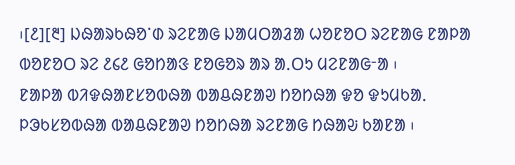᱾[᱒][᱓] ᱡᱷᱟᱨᱠᱷᱚᱸᱰ ᱨᱮᱱᱟᱜ ᱡᱟᱢᱛᱟᱲᱟ ᱦᱚᱱᱚᱛ ᱨᱮᱱᱟᱜ ᱱᱟᱞᱟ ᱵᱚᱱᱚᱛ ᱨᱮ ᱒᱔᱒ ᱜᱚᱴᱟᱝ ᱱᱚᱜᱚᱨ ᱟᱨ ᱟᱹᱛᱩ ᱢᱮᱱᱟᱜᱼᱟ ᱾
ᱱᱟᱞᱟ ᱵᱤᱫᱷᱟᱱᱥᱚᱵᱷᱟ ᱵᱟᱪᱷᱱᱟᱣ ᱴᱚᱴᱷᱟ ᱫᱚ ᱫᱩᱢᱠᱟᱹ ᱞᱳᱠᱥᱚᱵᱷᱟ ᱵᱟᱪᱷᱱᱟᱣ ᱴᱚᱴᱷᱟ ᱨᱮᱱᱟᱜ ᱴᱷᱟᱶ ᱠᱟᱱᱟ ᱾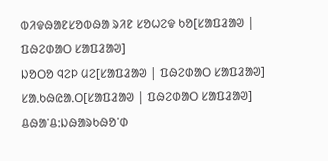ᱵᱤᱫᱷᱟᱱᱥᱚᱵᱷᱟ ᱨᱤᱱ ᱥᱚᱦᱮᱫ ᱠᱚ[ᱥᱟᱯᱲᱟᱣ | ᱯᱷᱮᱰᱟᱛ ᱥᱟᱯᱲᱟᱣ]
ᱡᱚᱛᱚ ᱧᱮᱞ ᱢᱮ[ᱥᱟᱯᱲᱟᱣ | ᱯᱷᱮᱰᱟᱛ ᱥᱟᱯᱲᱟᱣ]
ᱥᱟᱹᱠᱷᱭᱟᱹᱛ[ᱥᱟᱯᱲᱟᱣ | ᱯᱷᱮᱰᱟᱛ ᱥᱟᱯᱲᱟᱣ]
ᱪᱷᱟᱸᱪ:ᱡᱷᱟᱨᱠᱷᱚᱸᱰ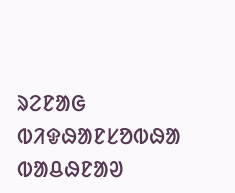ᱨᱮᱱᱟᱜ ᱵᱤᱫᱷᱟᱱᱥᱚᱵᱷᱟ ᱵᱟᱪᱷᱱᱟᱣ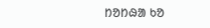ᱴᱚᱴᱷᱟ ᱠᱚ